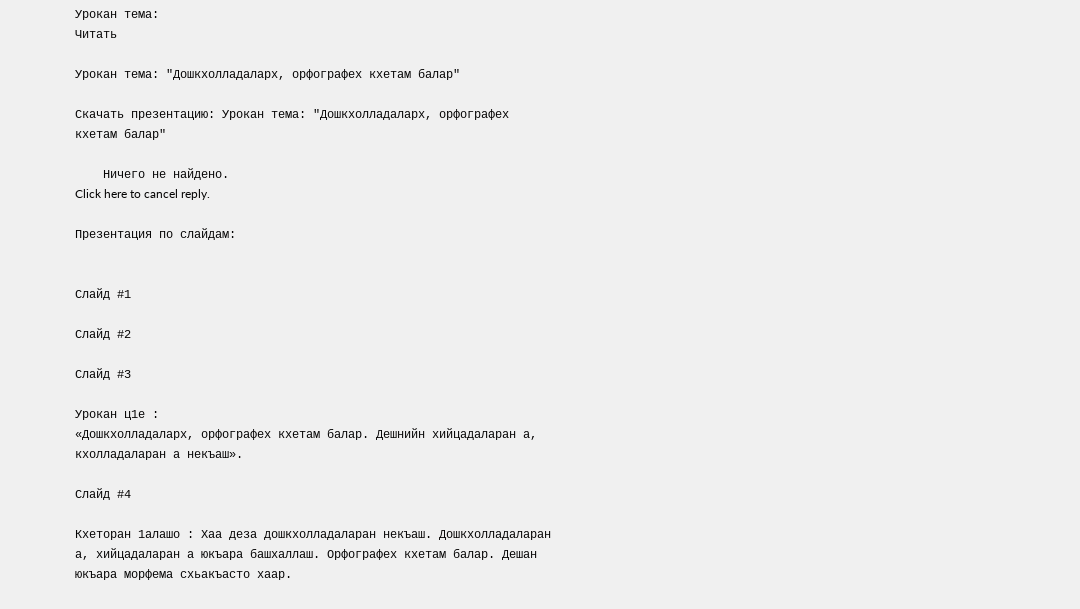Урокан тема:
Читать

Урокан тема: "Дошкхолладаларх, орфографех кхетам балар"

Cкачать презентацию: Урокан тема: "Дошкхолладаларх, орфографех кхетам балар"

    Ничего не найдено.
Click here to cancel reply.

Презентация по слайдам:


Слайд #1

Слайд #2

Слайд #3

Урокан ц1е :
«Дошкхолладаларх, орфографех кхетам балар. Дешнийн хийцадаларан а, кхолладаларан а некъаш».

Слайд #4

Кхеторан 1алашо : Хаа деза дошкхолладаларан некъаш. Дошкхолладаларан а, хийцадаларан а юкъара башхаллаш. Орфографех кхетам балар. Дешан юкъара морфема схьакъасто хаар.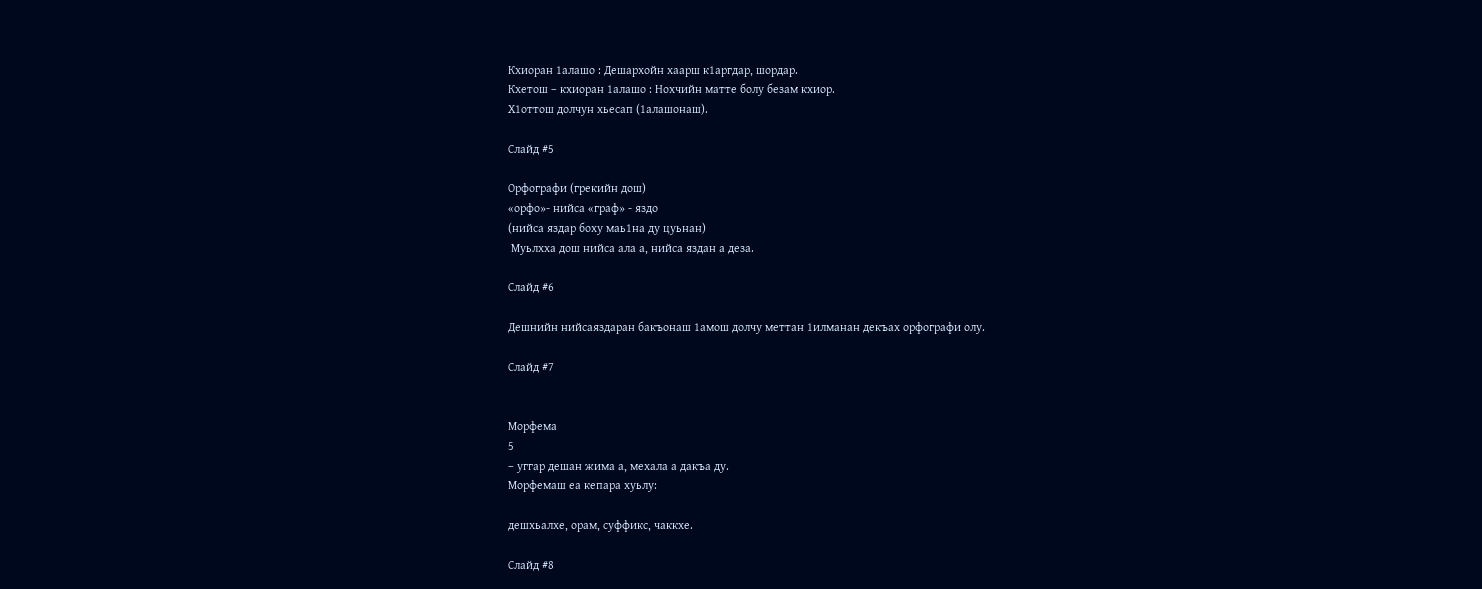Кхиоран 1алашо : Дешархойн хаарш к1аргдар, шордар.
Кхетош – кхиоран 1алашо : Нохчийн матте болу безам кхиор.
Х1оттош долчун хьесап (1алашонаш).

Слайд #5

Орфографи (грекийн дош)
«орфо»- нийса «граф» - яздо
(нийса яздар боху маь1на ду цуьнан)
 Муьлхха дош нийса ала а, нийса яздан а деза.

Слайд #6

Дешнийн нийсаяздаран бакъонаш 1амош долчу меттан 1илманан декъах орфографи олу.

Слайд #7


Морфема
5
– уггар дешан жима а, мехала а дакъа ду.
Морфемаш еа кепара хуьлу:

дешхьалхе, орам, суффикс, чаккхе.

Слайд #8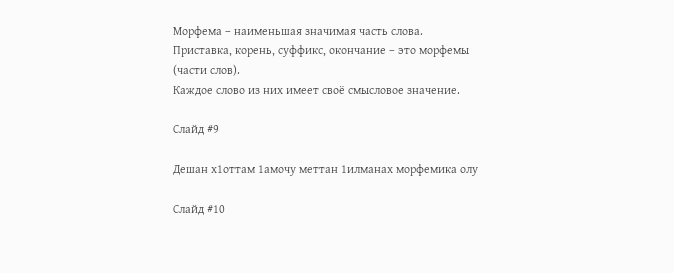Морфема – наименьшая значимая часть слова.
Приставка, корень, суффикс, окончание – это морфемы
(части слов).
Каждое слово из них имеет своё смысловое значение.

Слайд #9

Дешан х1оттам 1амочу меттан 1илманах морфемика олу

Слайд #10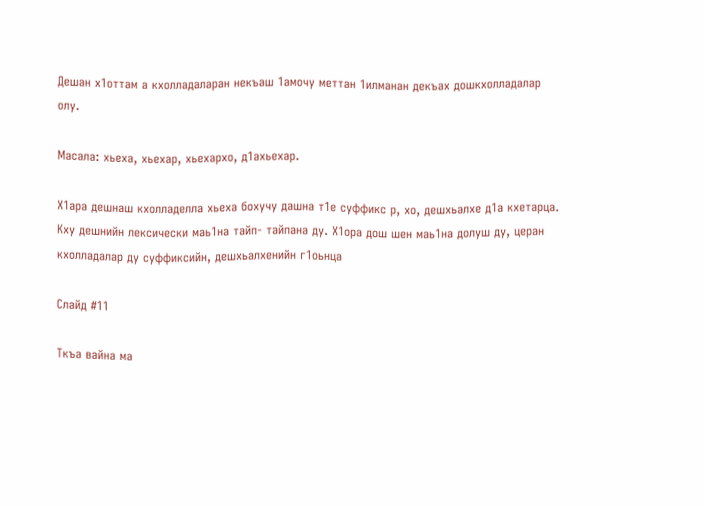Дешан х1оттам а кхолладаларан некъаш 1амочу меттан 1илманан декъах дошкхолладалар олу.

Масала: хьеха, хьехар, хьехархо, д1ахьехар.

Х1ара дешнаш кхолладелла хьеха бохучу дашна т1е суффикс р, хо, дешхьалхе д1а кхетарца.
Кху дешнийн лексически маь1на тайп- тайпана ду. Х1ора дош шен маь1на долуш ду, церан кхолладалар ду суффиксийн, дешхьалхенийн г1оьнца

Слайд #11

Ткъа вайна ма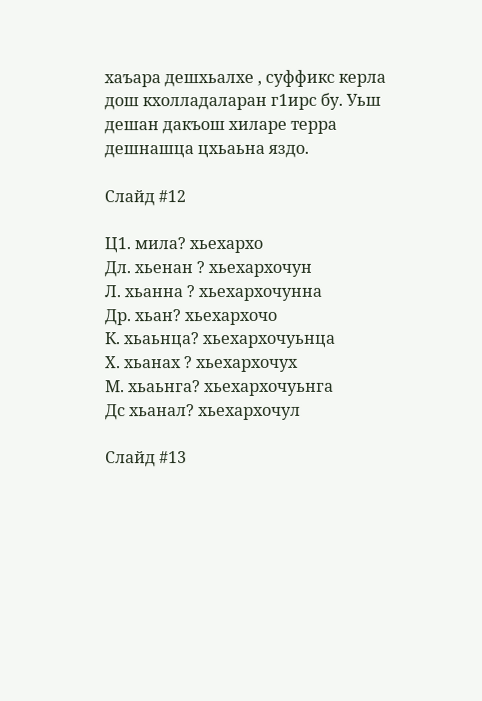хаъара дешхьалхе , суффикс керла дош кхолладаларан г1ирс бу. Уьш дешан дакъош хиларе терра дешнашца цхьаьна яздо.

Слайд #12

Ц1. мила? хьехархо
Дл. хьенан ? хьехархочун
Л. хьанна ? хьехархочунна
Др. хьан? хьехархочо
К. хьаьнца? хьехархочуьнца
Х. хьанах ? хьехархочух
М. хьаьнга? хьехархочуьнга
Дс хьанал? хьехархочул

Слайд #13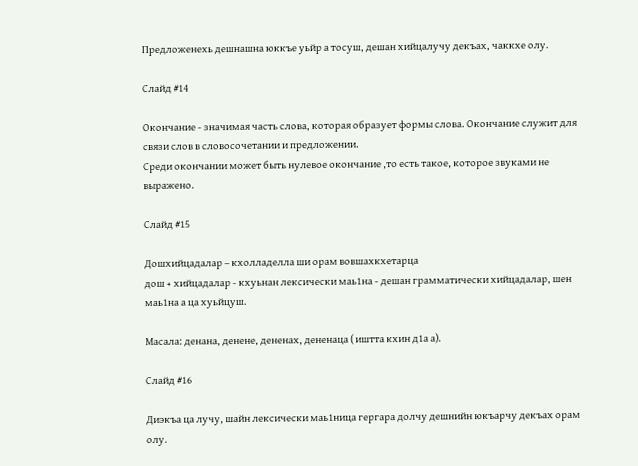Предложенехь дешнашна юккъе уьйр а тосуш, дешан хийцалучу декъах, чаккхе олу.

Слайд #14

Окончание - значимая часть слова, которая образует формы слова. Окончание служит для связи слов в словосочетании и предложении.
Среди окончании может быть нулевое окончание ,то есть такое, которое звуками не выражено.

Слайд #15

Дошхийцадалар – кхолладелла ши орам вовшахкхетарца
дош + хийцадалар - кхуьнан лексически маь1на - дешан грамматически хийцадалар, шен маь1на а ца хуьйцуш.

Масала: денана, денене, дененах, дененаца ( иштта кхин д1а а).

Слайд #16

Диэкъа ца лучу, шайн лексически маь1ница гергара долчу дешнийн юкъарчу декъах орам олу.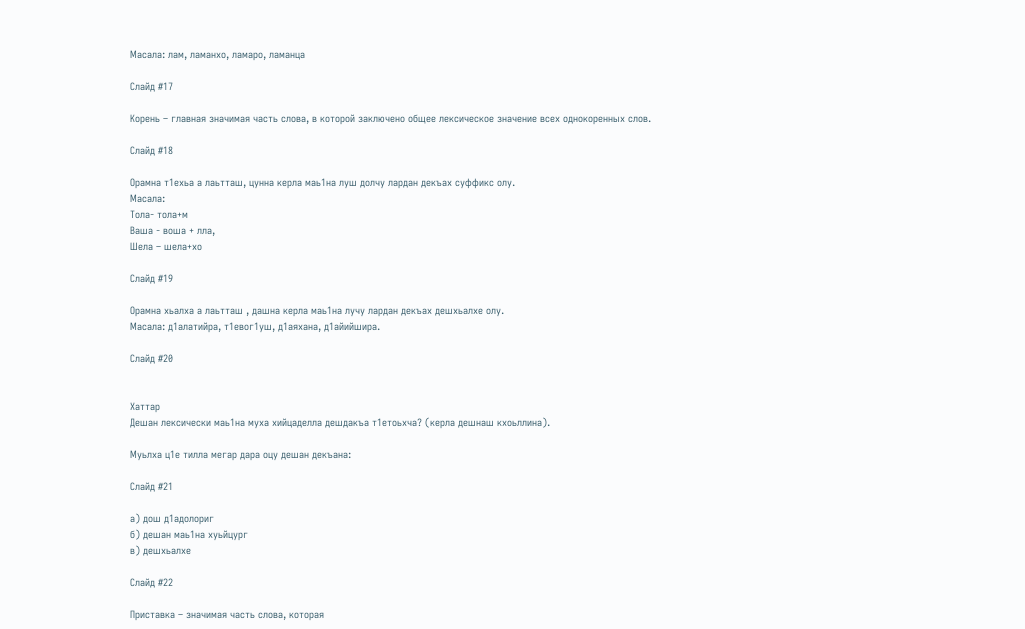Масала: лам, ламанхо, ламаро, ламанца

Слайд #17

Корень – главная значимая часть слова, в которой заключено общее лексическое значение всех однокоренных слов.

Слайд #18

Орамна т1ехьа а лаьтташ, цунна керла маь1на луш долчу лардан декъах суффикс олу.
Масала:
Тола- тола+м
Ваша - воша + лла,
Шела – шела+хо

Слайд #19

Орамна хьалха а лаьтташ , дашна керла маь1на лучу лардан декъах дешхьалхе олу.
Масала: д1алатийра, т1евог1уш, д1аяхана, д1айийшира.

Слайд #20


Хаттар
Дешан лексически маь1на муха хийцаделла дешдакъа т1етоьхча? (керла дешнаш кхоьллина).

Муьлха ц1е тилла мегар дара оцу дешан декъана:

Слайд #21

а) дош д1адолориг
б) дешан маь1на хуьйцург
в) дешхьалхе

Слайд #22

Приставка – значимая часть слова, которая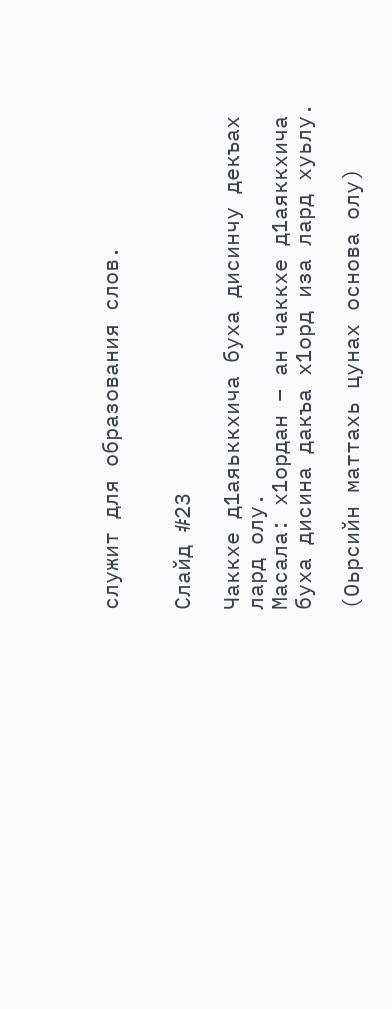служит для образования слов.


Слайд #23

Чаккхе д1аяьккхича буха дисинчу декъах лард олу.
Масала: х1ордан – ан чаккхе д1аяккхича буха дисина дакъа х1орд иза лард хуьлу.

(Оьрсийн маттахь цунах основа олу)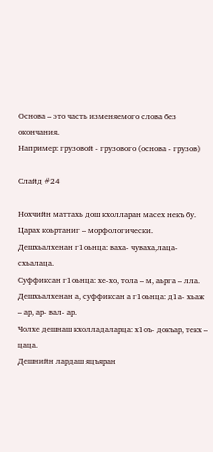Основа – это часть изменяемого слова без окончания.
Например: грузовой - грузового (основа - грузов)

Слайд #24

Нохчийн маттахь дош кхолларан масех некъ бу. Царах коьртаниг – морфологически.
Дешхьалхенан г1оьнца: ваха- чуваха,лаца- схьалаца.
Суффиксан г1оьнца: хе-хо, тола – м, аьрга – лла.
Дешхьалхенан а, суффиксан а г1оьнца: д1а- хьаж – ар, ар- вал- ар.
Чолхе дешнаш кхолладаларца: х1оъ- докъар, текх – цаца.
Дешнийн лардаш яцъяран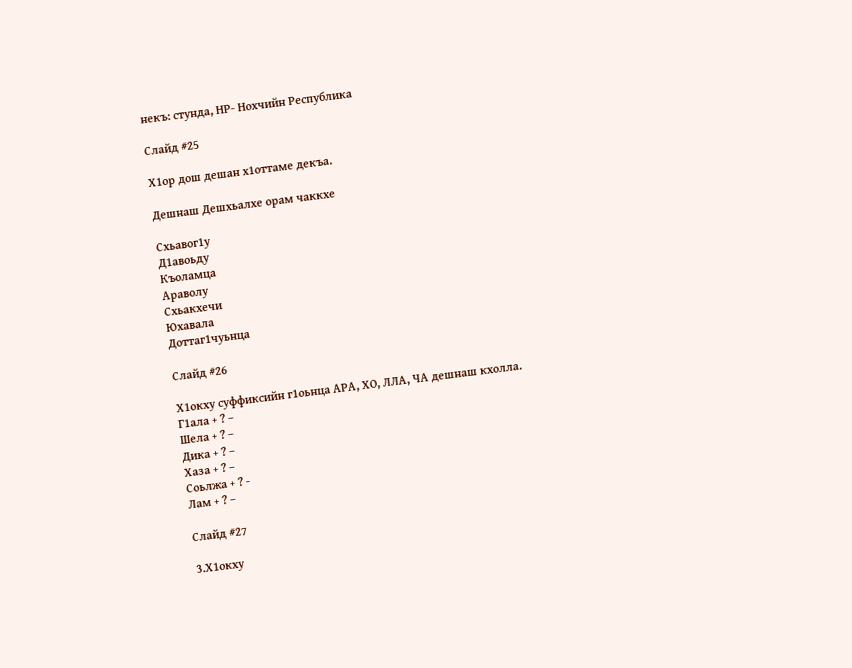некъ: стунда, НР- Нохчийн Республика

Слайд #25

Х1ор дош дешан х1оттаме декъа.

Дешнаш Дешхьалхе орам чаккхе

Схьавог1у
Д1авоьду
Къоламца
Араволу
Схьакхечи
Юхавала
Доттаг1чуьнца

Слайд #26

Х1окху суффиксийн г1оьнца АРА, ХО, ЛЛА, ЧА дешнаш кхолла.
Г1ала + ? –
Шела + ? –
Дика + ? –
Хаза + ? –
Соьлжа + ? -
Лам + ? –

Слайд #27

3.Х1окху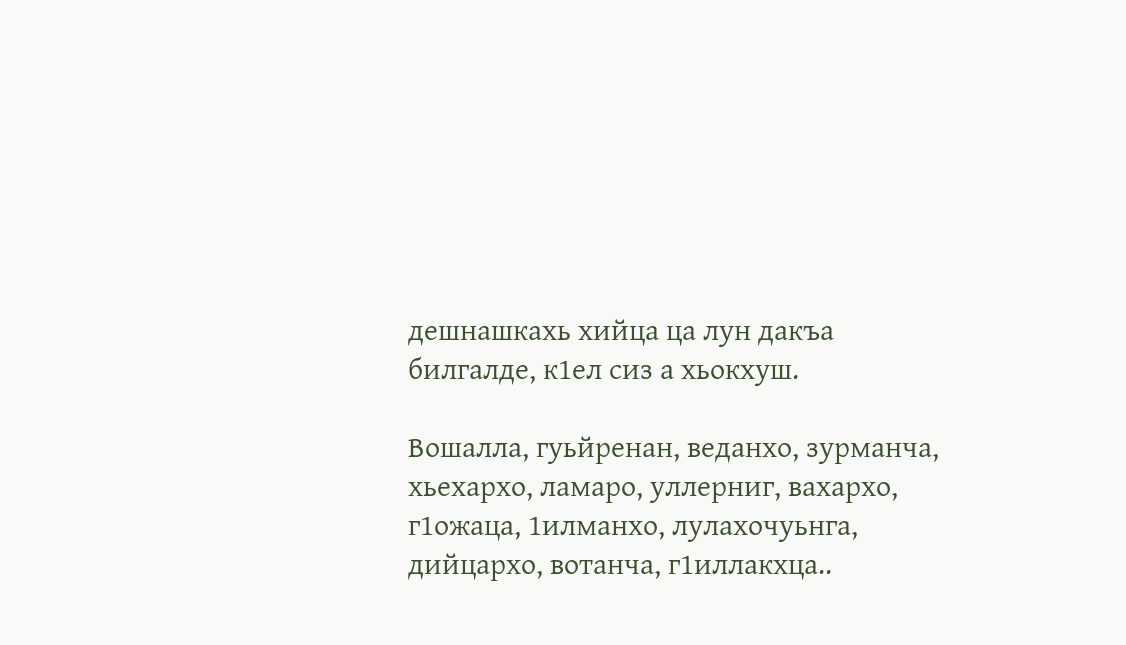дешнашкахь хийца ца лун дакъа билгалде, к1ел сиз а хьокхуш.

Вошалла, гуьйренан, веданхо, зурманча, хьехархо, ламаро, уллерниг, вахархо, г1ожаца, 1илманхо, лулахочуьнга, дийцархо, вотанча, г1иллакхца..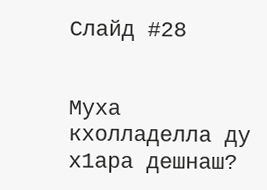Слайд #28


Муха кхолладелла ду х1ара дешнаш?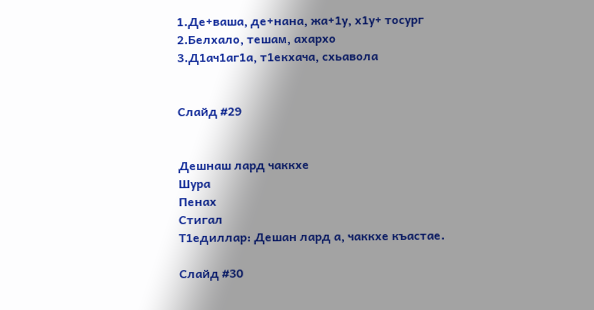1.Де+ваша, де+нана, жа+1у, х1у+ тосург
2.Белхало, тешам, ахархо
3.Д1ач1аг1а, т1екхача, схьавола


Слайд #29


Дешнаш лард чаккхе
Шура
Пенах
Стигал
Т1едиллар: Дешан лард а, чаккхе къастае.

Слайд #30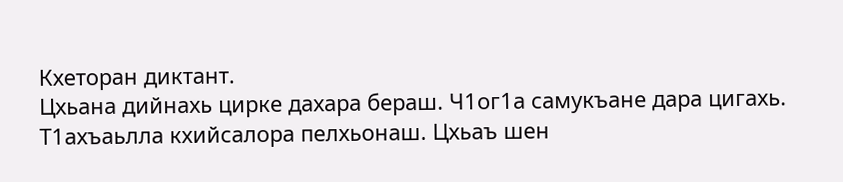Кхеторан диктант.
Цхьана дийнахь цирке дахара бераш. Ч1ог1а самукъане дара цигахь. Т1ахъаьлла кхийсалора пелхьонаш. Цхьаъ шен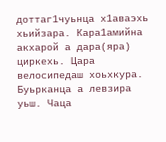доттаг1чуьнца х1аваэхь хьийзара. Кара1амийна акхарой а дара(яра) циркехь. Цара велосипедаш хоьхкура. Буьрканца а левзира уьш. Чаца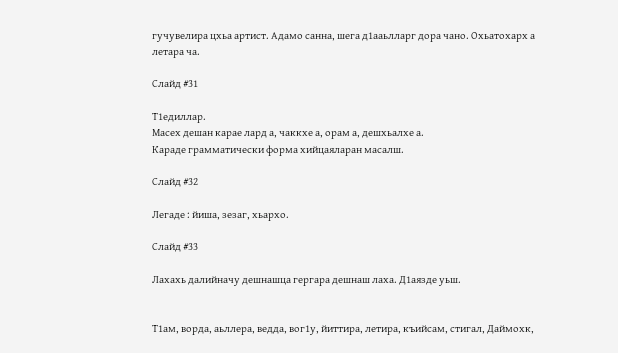гучувелира цхьа артист. Адамо санна, шега д1ааьлларг дора чано. Охьатохарх а летара ча.

Слайд #31

Т1едиллар.
Масех дешан карае лард а, чаккхе а, орам а, дешхьалхе а.
Караде грамматически форма хийцаяларан масалш.

Слайд #32

Легаде : йиша, зезаг, хьархо.

Слайд #33

Лахахь далийначу дешнашца гергара дешнаш лаха. Д1аязде уьш.


Т1ам, ворда, аьллера, ведда, вог1у, йиттира, летира, къийсам, стигал, Даймохк,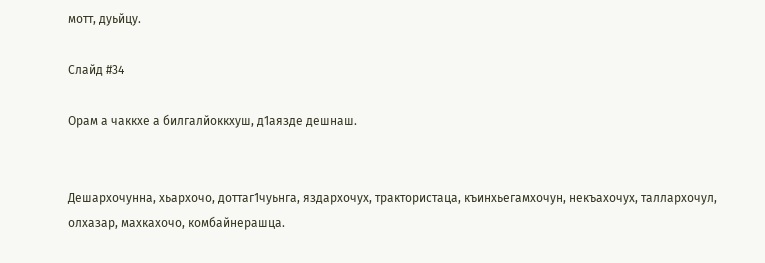мотт, дуьйцу.

Слайд #34

Орам а чаккхе а билгалйоккхуш, д1аязде дешнаш.


Дешархочунна, хьархочо, доттаг1чуьнга, яздархочух, трактористаца, къинхьегамхочун, некъахочух, таллархочул, олхазар, махкахочо, комбайнерашца.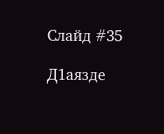Слайд #35

Д1аязде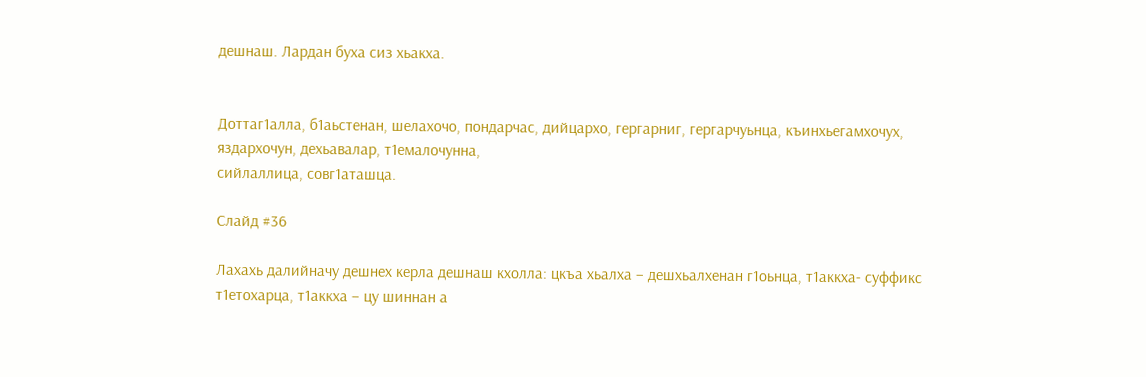дешнаш. Лардан буха сиз хьакха.


Доттаг1алла, б1аьстенан, шелахочо, пондарчас, дийцархо, гергарниг, гергарчуьнца, къинхьегамхочух, яздархочун, дехьавалар, т1емалочунна,
сийлаллица, совг1аташца.

Слайд #36

Лахахь далийначу дешнех керла дешнаш кхолла: цкъа хьалха – дешхьалхенан г1оьнца, т1аккха- суффикс т1етохарца, т1аккха – цу шиннан а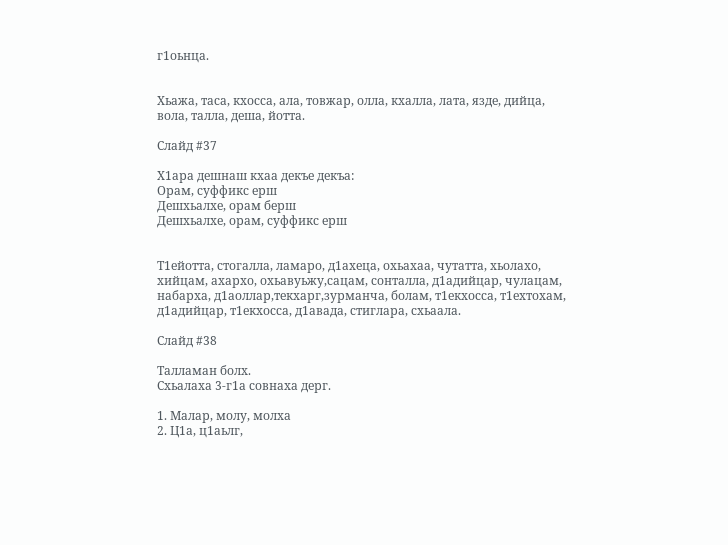г1оьнца.


Хьажа, таса, кхосса, ала, товжар, олла, кхалла, лата, язде, дийца, вола, талла, деша, йотта.

Слайд #37

Х1ара дешнаш кхаа декъе декъа:
Орам, суффикс ерш
Дешхьалхе, орам берш
Дешхьалхе, орам, суффикс ерш


Т1ейотта, стогалла, ламаро, д1ахеца, охьахаа, чутатта, хьолахо, хийцам, ахархо, охьавуьжу,сацам, сонталла, д1адийцар, чулацам, набарха, д1аоллар,текхарг,зурманча, болам, т1екхосса, т1ехтохам, д1адийцар, т1екхосса, д1авада, стиглара, схьаала.

Слайд #38

Талламан болх.
Схьалаха 3-г1а совнаха дерг.

1. Малар, молу, молха
2. Ц1а, ц1аьлг,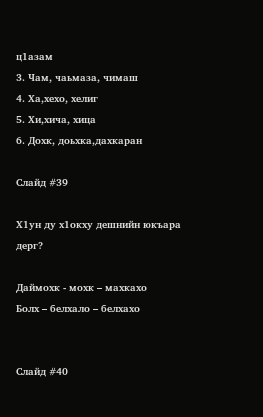ц1азам
3. Чам, чаьмаза, чимаш
4. Ха,хехо, хелиг
5. Хи,хича, хица
6. Дохк, доьхка,дахкаран

Слайд #39

Х1ун ду х1окху дешнийн юкъара дерг?

Даймохк - мохк – махкахо
Болх – белхало – белхахо


Слайд #40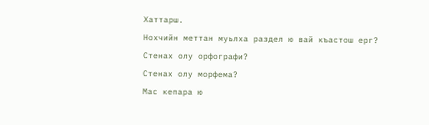Хаттарш.
Нохчийн меттан муьлха раздел ю вай къастош ерг?
Стенах олу орфографи?
Стенах олу морфема?
Мас кепара ю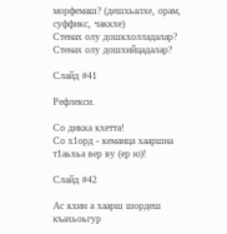морфемаш? (дешхьалхе, орам, суффикс, чаккхе)
Стенах олу дошкхолладалар?
Стенах олу дошхийцадалар?

Слайд #41

Рефлекси.

Со дикка кхетта!
Со х1орд - кеманца хааршна т1аьхьа вер ву (ер ю)!

Слайд #42

Ас кхин а хаарш шордеш къахьоьгур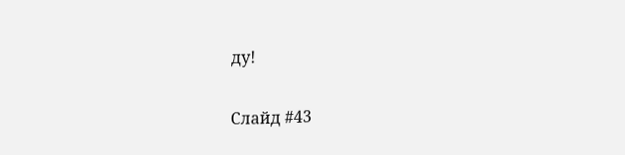ду!

Слайд #43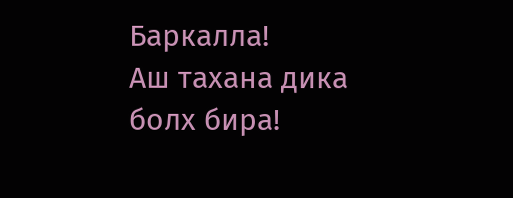Баркалла!
Аш тахана дика
болх бира!